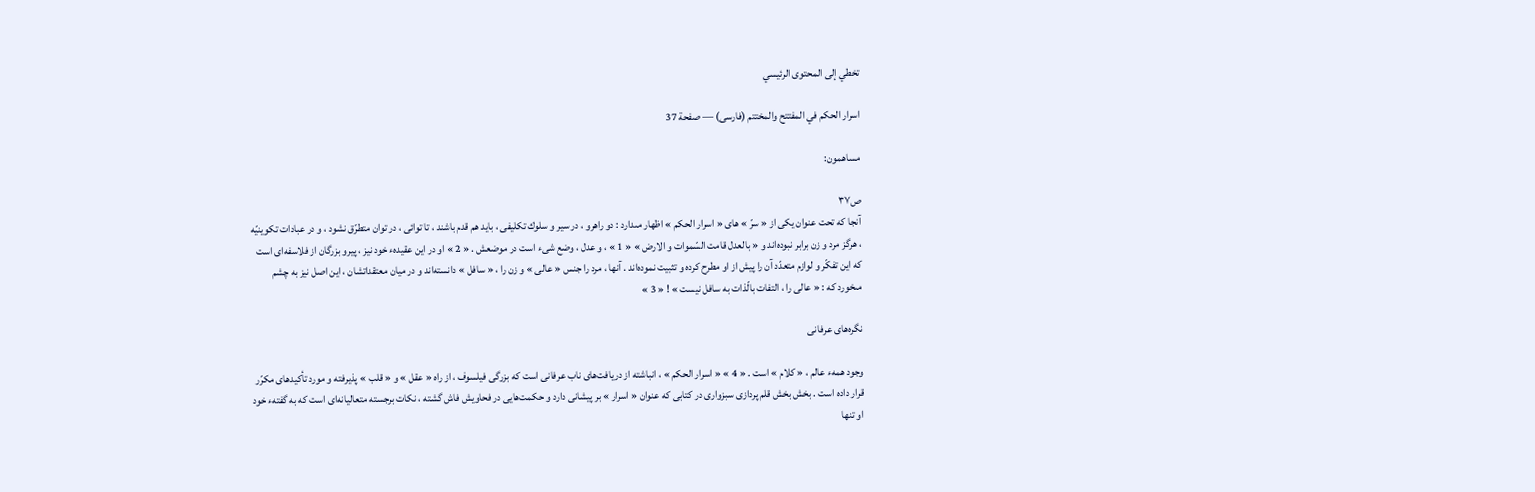تخطي إلى المحتوى الرئيسي

اسرار الحكم في المفتتح والمختتم (فارسى) — صفحة 37

مساهمون:

ص٣٧
آنجا كه تحت عنوان يكى از « سرّ » هاى « اسرار الحكم » اظهار مىدارد : دو راهرو ، در سير و سلوك تكليفى ، بايد هم قدم باشند ، تا توائى ، در توان متطرّق نشود ، و در عبادات تكوينيّه ، هرگز مرد و زن برابر نبوده‌اند و « بالعدل قامت السّموات و الارض » « 1 » ، و عدل ، وضع شىء است در موضعش . « 2 » او در اين عقيدهء خود نيز ، پيرو بزرگان از فلاسفه‌اى است كه اين تفكّر و لوازم متعدّد آن را پيش از او مطرح كرده و تثبيت نموده‌اند . آنها ، مرد را جنس « عالى » و زن را ، « سافل » دانسته‌اند و در ميان معتقداتشان ، اين اصل نيز به چشم مىخورد كه : « عالى را ، التفات بالّذات به سافل نيست » ! « 3 »

نگره‌هاى عرفانى

وجود همهء عالم ، « كلام » است . « 4 » « اسرار الحكم » ، انباشته از دريافت‌هاى ناب عرفانى است كه بزرگى فيلسوف ، از راه « عقل » و « قلب » پذيرفته و مورد تأكيدهاى مكرّر قرار داده است . بخش بخش قلم پردازى سبزوارى در كتابى كه عنوان « اسرار » بر پيشانى دارد و حكمت‌هايى در فحاويش فاش گشته ، نكات برجسته متعاليانه‌اى است كه به گفتهء خود او تنها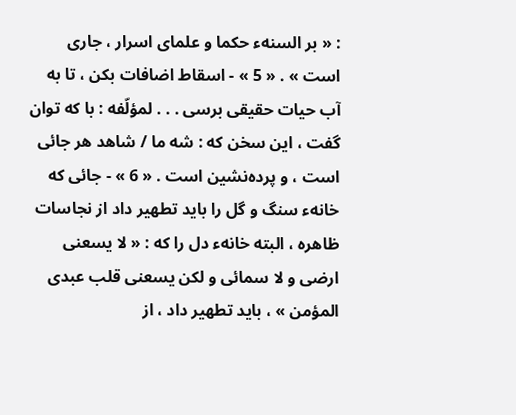: « بر السنهء حكما و علماى اسرار ، جارى است » . « 5 » - اسقاط اضافات بكن ، تا به آب حيات حقيقى برسى . . . لمؤلّفه : با كه توان گفت ، اين سخن كه : شه ما / شاهد هر جائى است ، و پرده‌نشين است . « 6 » - جائى كه خانهء سنگ و گل را بايد تطهير داد از نجاسات ظاهره ، البته خانهء دل را كه : « لا يسعنى ارضى و لا سمائى و لكن يسعنى قلب عبدى المؤمن » ، بايد تطهير داد ، از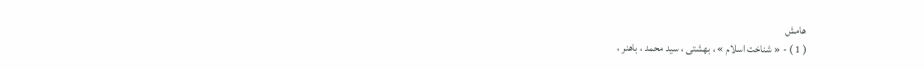هامش
( 1 ) - « شناخت اسلام » ، بهشتى ، سيد محمد ، باهنر ،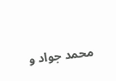محمد جواد و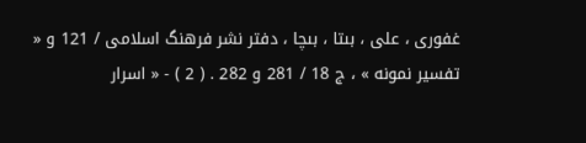غفورى ، على ، بىتا ، بىچا ، دفتر نشر فرهنگ اسلامى / 121 و « تفسير نمونه » ، ج 18 / 281 و 282 . ( 2 ) - « اسرار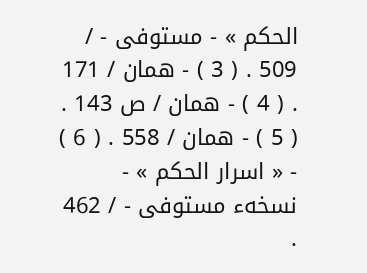الحكم » - مستوفى - / 509 . ( 3 ) - همان / 171 . ( 4 ) - همان / ص 143 . ( 5 ) - همان / 558 . ( 6 ) - « اسرار الحكم » - نسخهء مستوفى - / 462 .